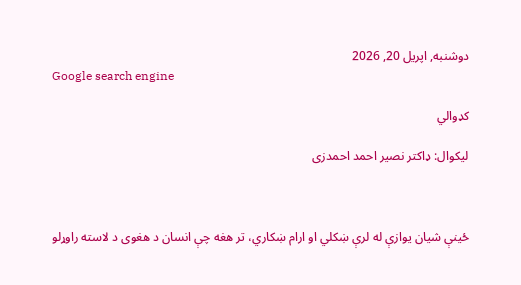دوشنبه, اپریل 20, 2026
Google search engine

کډوالي

لیکوال: ډاکتر نصیر احمد احمدزی



ځینې شیان یوازې له لرې ښکلي او ارام ښکاري، تر هغه چې انسان د هغوی د لاسته راوړلو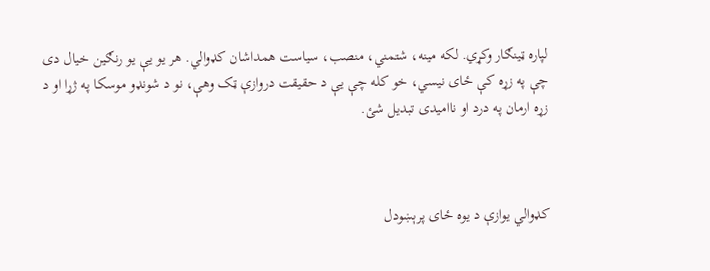لپاره ټینګار وکړي. لکه مینه، شتمني، منصب، سیاست همداشان کډوالي. هر یو یې یو رنګین خیال دی چې په زړه کې ځای نیسي، خو کله چې یې د حقیقت دروازې ټک وهې، نو د شونډو موسکا په ژړا او د زړه ارمان په درد او ناامیدی تبدیل شئ.



کډوالي یوازې د یوه ځای پرېښودل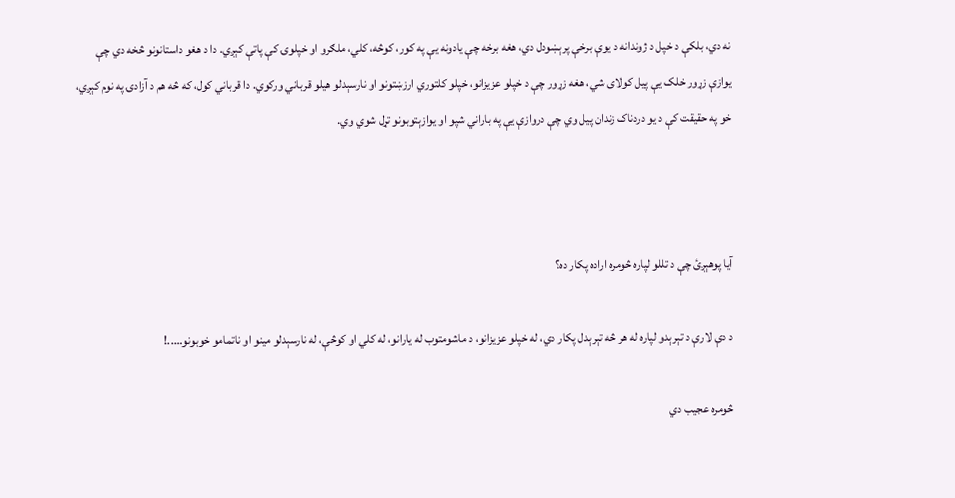نه دي، بلکې د خپل د ژوندانه د یوې برخې پرېښودل دي، هغه برخه چې یادونه یې په کور، کوڅه، کلي، ملګرو او خپلوۍ کې پاتې کېږي. دا د هغو داستانونو څخه دي چې یوازې زړور خلک یې پیل کولای شي، هغه زړور چې د خپلو عزیزانو، خپلو کلتوري ارزښتونو او نارسېدلو هیلو قرباني ورکوي. دا قرباني کول، که څه هم د آزادۍ په نوم کېږي، خو په حقیقت کې د یو دردناک زندان پیل وي چې دروازې یې په باراني شپو او یوازېتوبونو تړل شوي وي.



آیا پوهېږئ چې د تللو لپاره څومره اراده پکار ده؟

د دې لارې د تېرېدو لپاره له هر څه تېرېدل پکار دي، له خپلو عزیزانو، د ماشومتوب له یارانو، له کلي او کوڅې، له نارسېدلو مینو او ناتمامو خوبونو…..!

څومره عجیب دي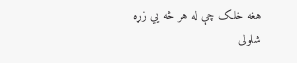هغه خلک چې له هر څه یي زړه شلولی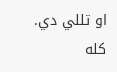او تللي دي. کله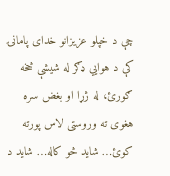چې د خپلو عزیزانو خدای پامانۍ کې د هوایي ډګر له شیشې څخه ګورئ، له ژړا او بغض سره هغوی ته وروستی لاس پورته کوئ… شاید څو کاله… شاید د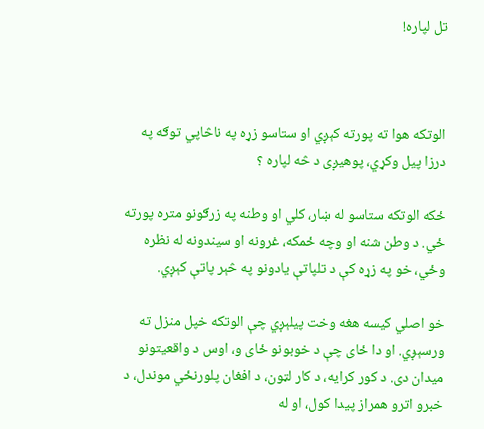تل لپاره!



الوتکه هوا ته پورته کېږي او ستاسو زړه په ناڅاپي توګه په درزا پیل وکړي، پوهیږی د څه لپاره ؟

ځکه الوتكه ستاسو له ښار، کلي او وطنه په زرګونو متره پورته ځي. د وطن شنه او وچه ځمکه، غرونه او سیندونه له نظره وځي، خو په زړه کې د تلپاتې یادونو په څېر پاتې کېږي.

خو اصلي کیسه هغه وخت پیلېږي چې الوتکه خپل منزل ته ورسېږي. او دا ځای چې د خوبونو ځای و، اوس د واقعیتونو میدان دی. د کور کرایه، د کار لټون، د افغان پلورنځي موندل، د خبرو اترو همراز پیدا کول، او له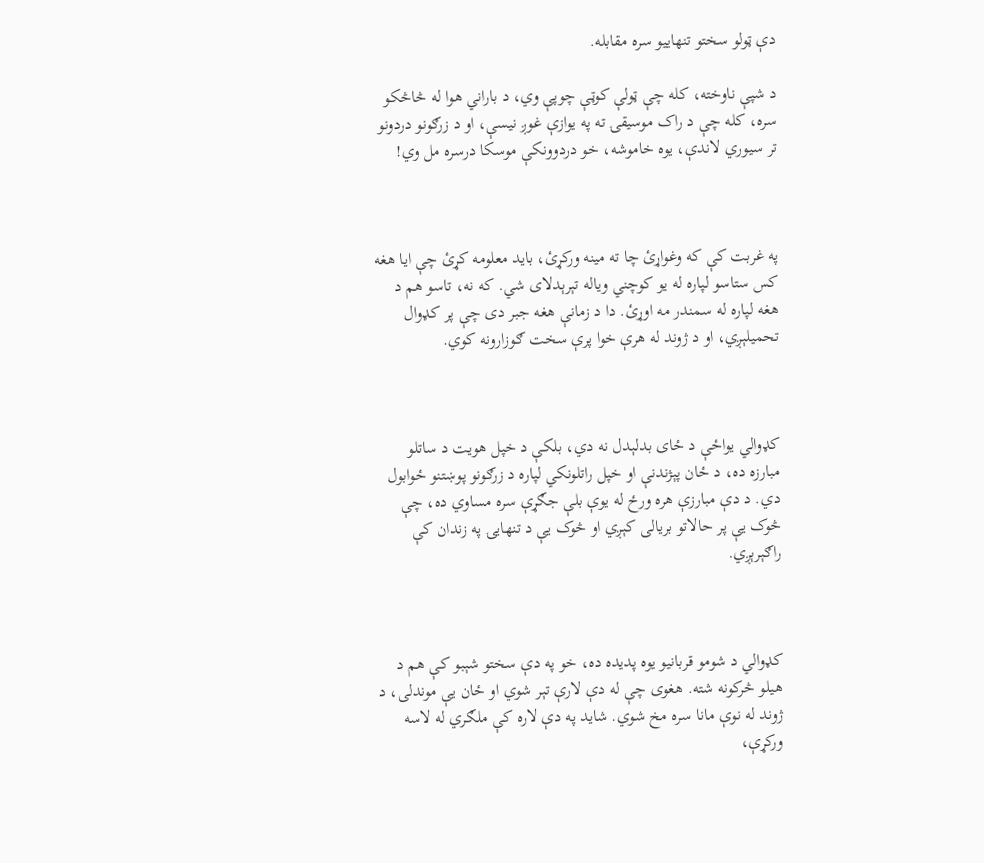دې ټولو سختو تنهاییو سره مقابله.

د شپې ناوخته، کله چې ټولې کوټې چوپې وي، د باراني هوا له څاڅکو سره، کله چې د راک موسیقۍ ته په یوازې غوږ نیسې، او د زرګونو دردونو تر سیوري لاندې، یوه خاموشه، خو دردوونکې موسکا درسره مل وي!



په غربت کې که وغواړئ چا ته مینه ورکړئ، باید معلومه کړئ چې ایا هغه کس ستاسو لپاره له یو کوچني ویاله تېرېدلای شي. که نه، تاسو هم د هغه لپاره له سمندر مه اوړئ. دا د زمانې هغه جبر دی چې پر کډوال تحمیلېږي، او د ژوند له هرې خوا پرې سخت ګوزارونه کوي.



کډوالي یواځې د ځای بدلېدل نه دي، بلکې د خپل هویت د ساتلو مبارزه ده، د ځان پېژندنې او خپل راتلونکي لپاره د زرګونو پوښتنو ځوابول دي. د دې مبارزې هره ورځ له یوې بلې جګړې سره مساوي ده، چې څوک یې پر حالاتو بریالی کېږي او څوک یې د تنهايۍ په زندان کې راګېرېږي.



کډوالي د شومو قربانیو یوه پدیده ده، خو په دې سختو شېبو کې هم د هیلو څرکونه شته. هغوی چې له دې لارې تېر شوي او ځان یې موندلی، د ژوند له نوې مانا سره مخ شوي. شاید په دې لاره کې ملګري له لاسه ورکړې،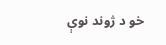خو د ژوند نوې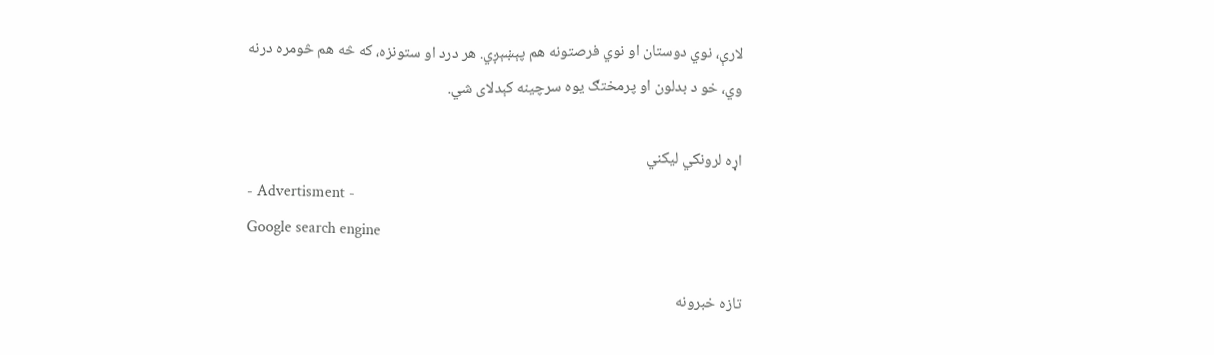لارې، نوي دوستان او نوي فرصتونه هم پېښېږي. هر درد او ستونزه، که څه هم څومره درنه وي، خو د بدلون او پرمختګ یوه سرچینه کېدلای شي.

اړه لرونکي ليکني
- Advertisment -
Google search engine

تازه خبرونه